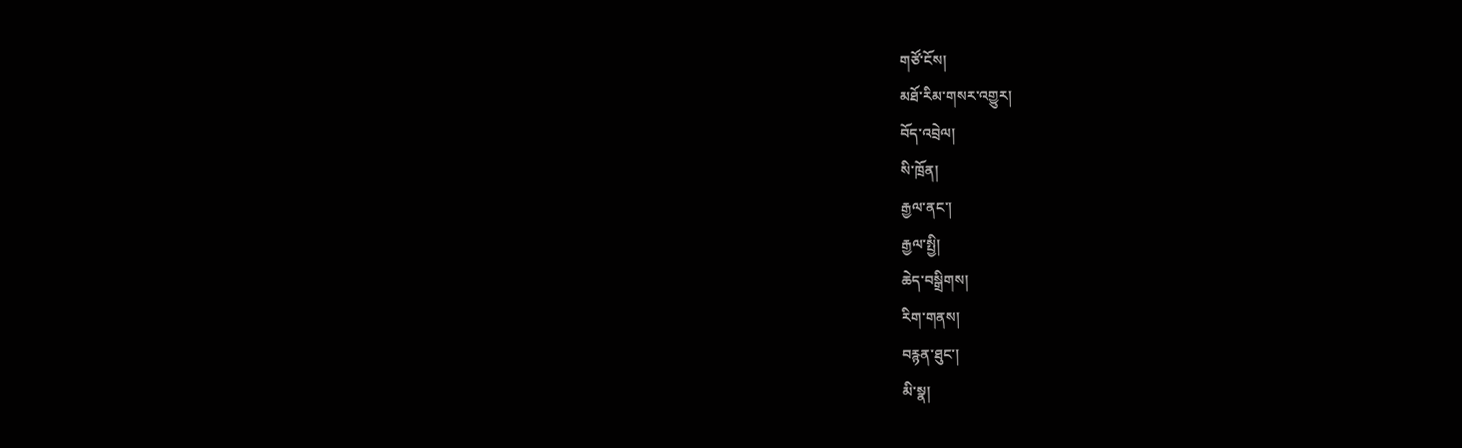གཙོ་ངོས།
མཐོ་རིམ་གསར་འགྱུར།
བོད་འབྲེལ།
སི་ཁྲོན།
རྒྱལ་ནང་།
རྒྱལ་སྤྱི།
ཆེད་བསྒྲིགས།
རིག་གནས།
བརྙན་ཐུང་།
མི་སྣ།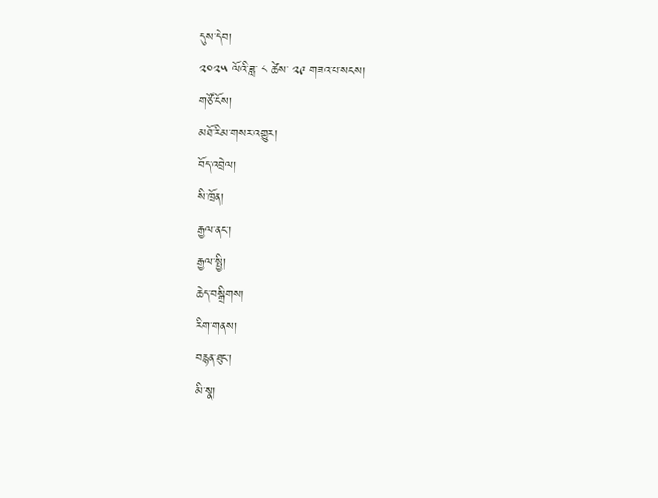དུས་དེབ།
༢༠༢༥ ལོའི་ཟླ་ ༨ ཚེས་ ༢༩ གཟའ་པ་སངས།
གཙོ་ངོས།
མཐོ་རིམ་གསར་འགྱུར།
བོད་འབྲེལ།
སི་ཁྲོན།
རྒྱལ་ནང་།
རྒྱལ་སྤྱི།
ཆེད་བསྒྲིགས།
རིག་གནས།
བརྙན་ཐུང་།
མི་སྣ།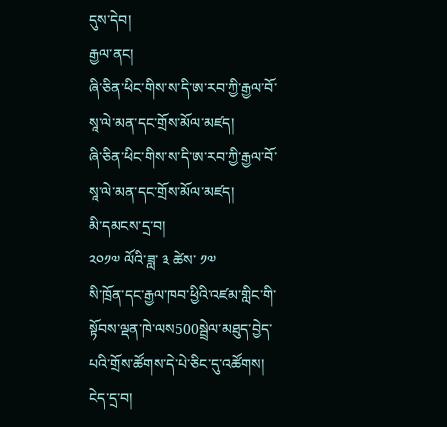དུས་དེབ།
རྒྱལ་ནང།
ཞི་ཅིན་ཕིང་གིས་ས་དི་ཨ་རབ་ཀྱི་རྒྱལ་བོ་སཱ་ལེ་མན་དང་གྲོས་མོལ་མཛད།
ཞི་ཅིན་ཕིང་གིས་ས་དི་ཨ་རབ་ཀྱི་རྒྱལ་བོ་སཱ་ལེ་མན་དང་གྲོས་མོལ་མཛད།
མི་དམངས་དྲ་བ།
༢༠༡༧ ལོའི་ཟླ་ ༣ ཚེས་ ༡༧
སི་ཁྲོན་དང་རྒྱལ་ཁབ་ཕྱིའི་འཛམ་གླིང་གི་སྟོབས་ལྡན་ཁེ་ལས500སྦྲེལ་མཐུད་བྱེད་པའི་གྲོས་ཚོགས་དེ་པེ་ཅིང་དུ་འཚོགས།
ངེད་དྲ་བ།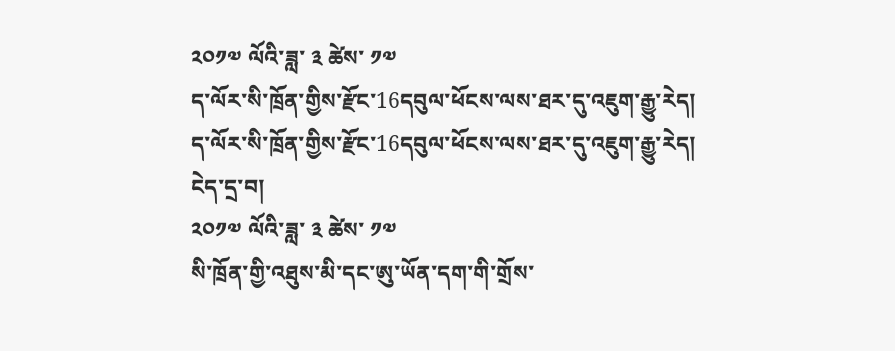༢༠༡༧ ལོའི་ཟླ་ ༣ ཚེས་ ༡༧
ད་ལོར་སི་ཁྲོན་གྱིས་རྫོང་16དབུལ་ཕོངས་ལས་ཐར་དུ་འཇུག་རྒྱུ་རེད།
ད་ལོར་སི་ཁྲོན་གྱིས་རྫོང་16དབུལ་ཕོངས་ལས་ཐར་དུ་འཇུག་རྒྱུ་རེད།
ངེད་དྲ་བ།
༢༠༡༧ ལོའི་ཟླ་ ༣ ཚེས་ ༡༧
སི་ཁྲོན་གྱི་འཐུས་མི་དང་ཨུ་ཡོན་དག་གི་གྲོས་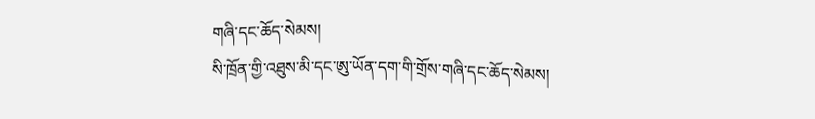གཞི་དང་ཆོད་སེམས།
སི་ཁྲོན་གྱི་འཐུས་མི་དང་ཨུ་ཡོན་དག་གི་གྲོས་གཞི་དང་ཆོད་སེམས།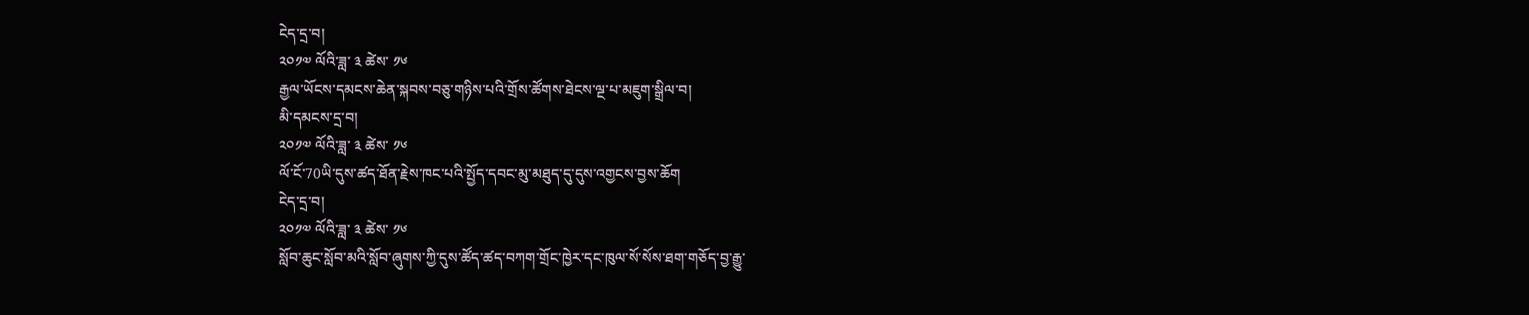ངེད་དྲ་བ།
༢༠༡༧ ལོའི་ཟླ་ ༣ ཚེས་ ༡༦
རྒྱལ་ཡོངས་དམངས་ཆེན་སྐབས་བཅུ་གཉིས་པའི་གྲོས་ཚོགས་ཐེངས་ལྔ་པ་མཇུག་སྒྲིལ་བ།
མི་དམངས་དྲ་བ།
༢༠༡༧ ལོའི་ཟླ་ ༣ ཚེས་ ༡༦
ལོ་ངོ་70ཡི་དུས་ཚད་ཐོན་རྗེས་ཁང་པའི་སྤྱོད་དབང་མུ་མཐུད་དུ་དུས་འགྱངས་བྱས་ཆོག
ངེད་དྲ་བ།
༢༠༡༧ ལོའི་ཟླ་ ༣ ཚེས་ ༡༦
སློབ་ཆུང་སློབ་མའི་སློབ་ཞུགས་ཀྱི་དུས་ཚོད་ཚད་བཀག་གྲོང་ཁྱེར་དང་ཁུལ་སོ་སོས་ཐག་གཅོད་བྱ་རྒྱུ་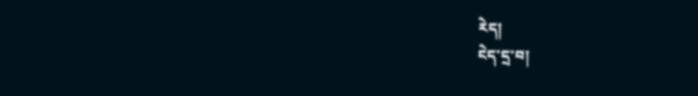རེད།
ངེད་དྲ་བ།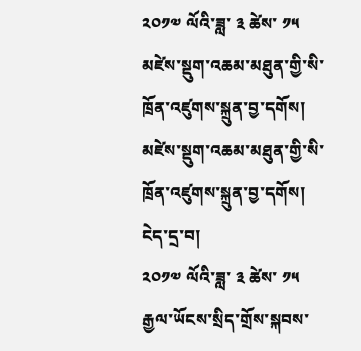༢༠༡༧ ལོའི་ཟླ་ ༣ ཚེས་ ༡༥
མཛེས་སྡུག་འཆམ་མཐུན་གྱི་སི་ཁྲོན་འཛུགས་སྐྲུན་བྱ་དགོས།
མཛེས་སྡུག་འཆམ་མཐུན་གྱི་སི་ཁྲོན་འཛུགས་སྐྲུན་བྱ་དགོས།
ངེད་དྲ་བ།
༢༠༡༧ ལོའི་ཟླ་ ༣ ཚེས་ ༡༥
རྒྱལ་ཡོངས་སྲིད་གྲོས་སྐབས་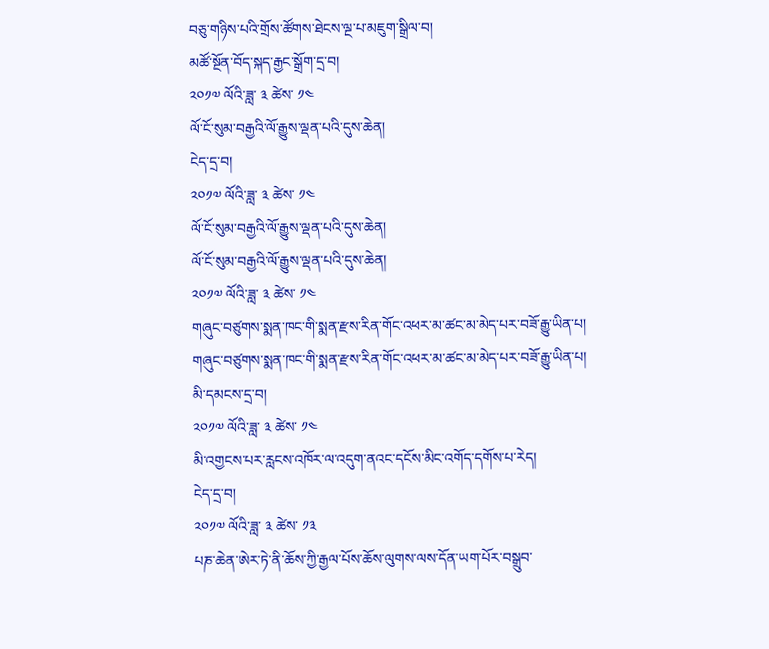བཅུ་གཉིས་པའི་གྲོས་ཚོགས་ཐེངས་ལྔ་པ་མཇུག་སྒྲིལ་བ།
མཚོ་སྔོན་བོད་སྐད་རྒྱང་སྒྲོག་དྲ་བ།
༢༠༡༧ ལོའི་ཟླ་ ༣ ཚེས་ ༡༤
ལོ་ངོ་སུམ་བརྒྱའི་ལོ་རྒྱུས་ལྡན་པའི་དུས་ཆེན།
ངེད་དྲ་བ།
༢༠༡༧ ལོའི་ཟླ་ ༣ ཚེས་ ༡༤
ལོ་ངོ་སུམ་བརྒྱའི་ལོ་རྒྱུས་ལྡན་པའི་དུས་ཆེན།
ལོ་ངོ་སུམ་བརྒྱའི་ལོ་རྒྱུས་ལྡན་པའི་དུས་ཆེན།
༢༠༡༧ ལོའི་ཟླ་ ༣ ཚེས་ ༡༤
གཞུང་བཙུགས་སྨན་ཁང་གི་སྨན་རྫས་རིན་གོང་འཕར་མ་ཚང་མ་མེད་པར་བཟོ་རྒྱུ་ཡིན་པ།
གཞུང་བཙུགས་སྨན་ཁང་གི་སྨན་རྫས་རིན་གོང་འཕར་མ་ཚང་མ་མེད་པར་བཟོ་རྒྱུ་ཡིན་པ།
མི་དམངས་དྲ་བ།
༢༠༡༧ ལོའི་ཟླ་ ༣ ཚེས་ ༡༤
མི་འགྱངས་པར་རླངས་འཁོར་ལ་འདུག་ནའང་དངོས་མིང་འགོད་དགོས་པ་རེད།
ངེད་དྲ་བ།
༢༠༡༧ ལོའི་ཟླ་ ༣ ཚེས་ ༡༣
པཎ་ཆེན་ཨེར་ཏེ་ནི་ཆོས་ཀྱི་རྒྱལ་པོས་ཆོས་ལུགས་ལས་དོན་ཡག་པོར་བསྒྲུབ་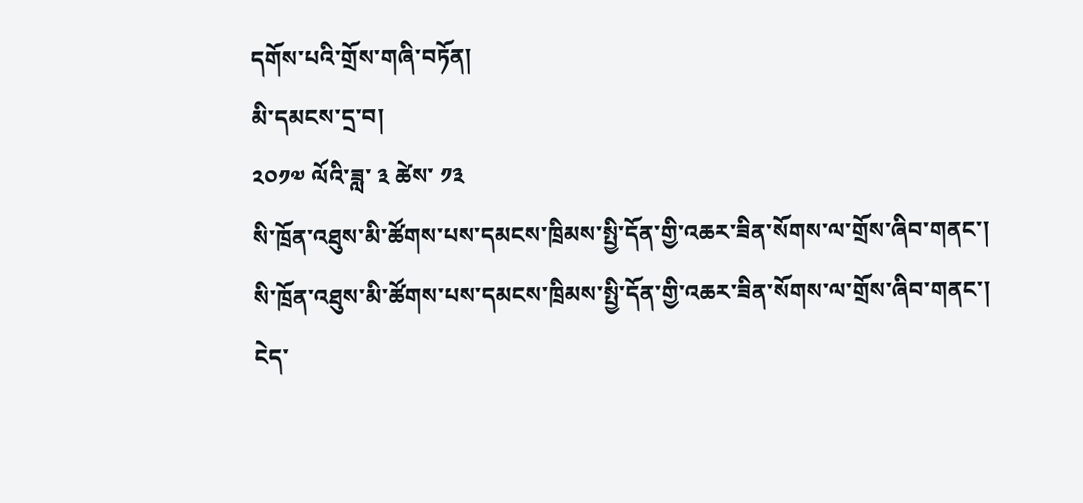དགོས་པའི་གྲོས་གཞི་བཏོན།
མི་དམངས་དྲ་བ།
༢༠༡༧ ལོའི་ཟླ་ ༣ ཚེས་ ༡༣
སི་ཁྲོན་འཐུས་མི་ཚོགས་པས་དམངས་ཁྲིམས་སྤྱི་དོན་གྱི་འཆར་ཟིན་སོགས་ལ་གྲོས་ཞིབ་གནང་།
སི་ཁྲོན་འཐུས་མི་ཚོགས་པས་དམངས་ཁྲིམས་སྤྱི་དོན་གྱི་འཆར་ཟིན་སོགས་ལ་གྲོས་ཞིབ་གནང་།
ངེད་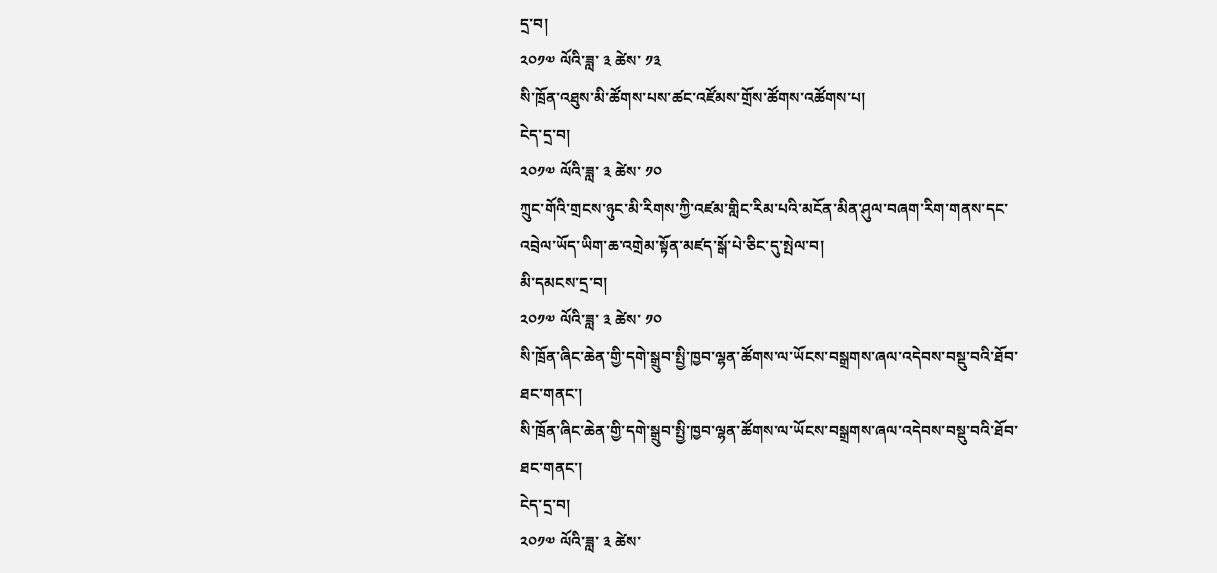དྲ་བ།
༢༠༡༧ ལོའི་ཟླ་ ༣ ཚེས་ ༡༣
སི་ཁྲོན་འཐུས་མི་ཚོགས་པས་ཚང་འཛོམས་གྲོས་ཚོགས་འཚོགས་པ།
ངེད་དྲ་བ།
༢༠༡༧ ལོའི་ཟླ་ ༣ ཚེས་ ༡༠
ཀྲུང་གོའི་གྲངས་ཉུང་མི་རིགས་ཀྱི་འཛམ་གླིང་རིམ་པའི་མངོན་མིན་ཤུལ་བཞག་རིག་གནས་དང་འབྲེལ་ཡོད་ཡིག་ཆ་འགྲེམ་སྟོན་མཛད་སྒོ་པེ་ཅིང་དུ་སྤེལ་བ།
མི་དམངས་དྲ་བ།
༢༠༡༧ ལོའི་ཟླ་ ༣ ཚེས་ ༡༠
སི་ཁྲོན་ཞིང་ཆེན་གྱི་དགེ་སྒྲུབ་སྤྱི་ཁྱབ་ལྷན་ཚོགས་ལ་ཡོངས་བསྒྲགས་ཞལ་འདེབས་བསྡུ་བའི་ཐོབ་ཐང་གནང་།
སི་ཁྲོན་ཞིང་ཆེན་གྱི་དགེ་སྒྲུབ་སྤྱི་ཁྱབ་ལྷན་ཚོགས་ལ་ཡོངས་བསྒྲགས་ཞལ་འདེབས་བསྡུ་བའི་ཐོབ་ཐང་གནང་།
ངེད་དྲ་བ།
༢༠༡༧ ལོའི་ཟླ་ ༣ ཚེས་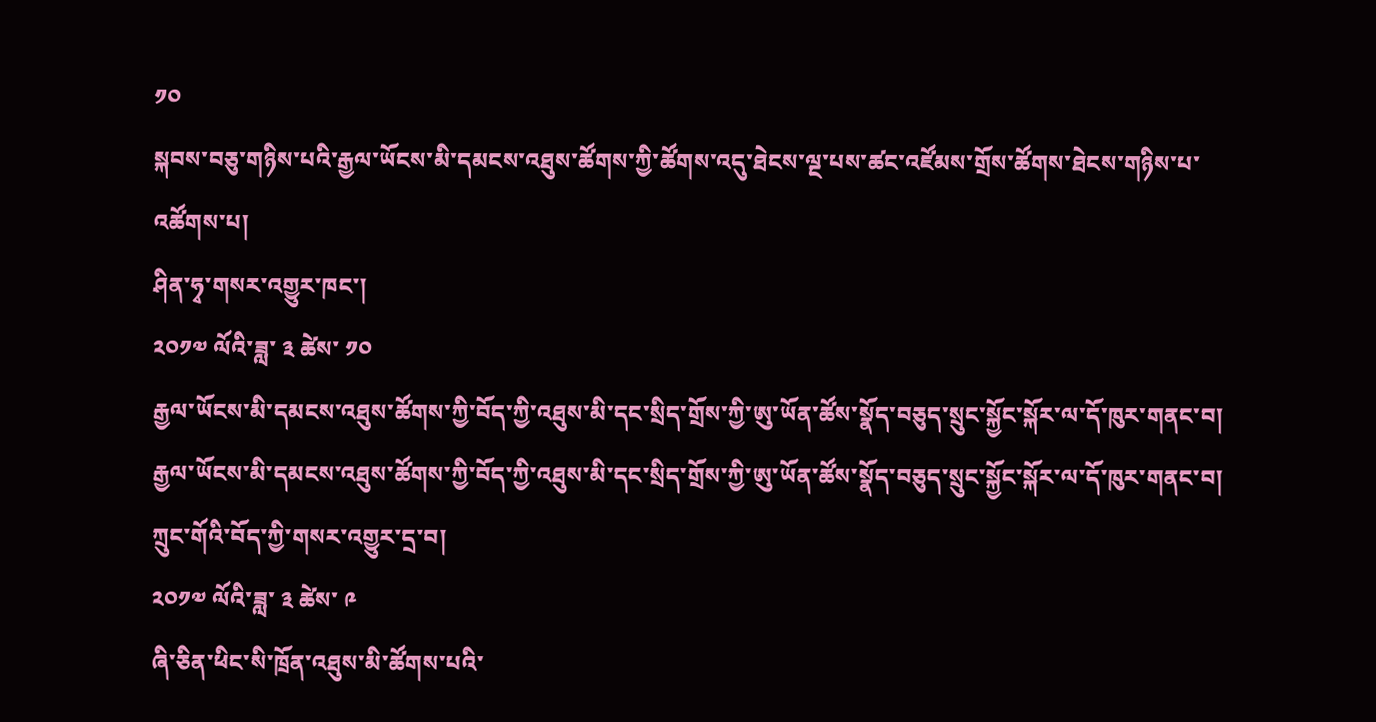༡༠
སྐབས་བཅུ་གཉིས་པའི་རྒྱལ་ཡོངས་མི་དམངས་འཐུས་ཚོགས་ཀྱི་ཚོགས་འདུ་ཐེངས་ལྔ་པས་ཚང་འཛོམས་གྲོས་ཚོགས་ཐེངས་གཉིས་པ་འཚོགས་པ།
ཤིན་ཧྭ་གསར་འགྱུར་ཁང་།
༢༠༡༧ ལོའི་ཟླ་ ༣ ཚེས་ ༡༠
རྒྱལ་ཡོངས་མི་དམངས་འཐུས་ཚོགས་ཀྱི་བོད་ཀྱི་འཐུས་མི་དང་སྲིད་གྲོས་ཀྱི་ཨུ་ཡོན་ཚོས་སྣོད་བཅུད་སྲུང་སྐྱོང་སྐོར་ལ་དོ་ཁུར་གནང་བ།
རྒྱལ་ཡོངས་མི་དམངས་འཐུས་ཚོགས་ཀྱི་བོད་ཀྱི་འཐུས་མི་དང་སྲིད་གྲོས་ཀྱི་ཨུ་ཡོན་ཚོས་སྣོད་བཅུད་སྲུང་སྐྱོང་སྐོར་ལ་དོ་ཁུར་གནང་བ།
ཀྲུང་གོའི་བོད་ཀྱི་གསར་འགྱུར་དྲ་བ།
༢༠༡༧ ལོའི་ཟླ་ ༣ ཚེས་ ༩
ཞི་ཅིན་ཕིང་སི་ཁྲོན་འཐུས་མི་ཚོགས་པའི་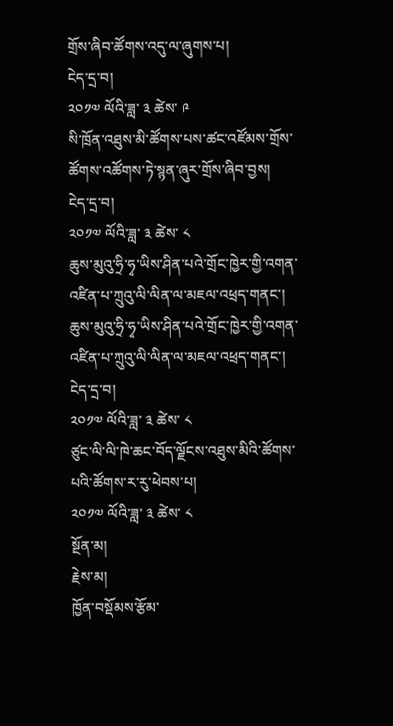གྲོས་ཞིབ་ཚོགས་འདུ་ལ་ཞུགས་པ།
ངེད་དྲ་བ།
༢༠༡༧ ལོའི་ཟླ་ ༣ ཚེས་ ༩
སི་ཁྲོན་འཐུས་མི་ཚོགས་པས་ཚང་འཛོམས་གྲོས་ཚོགས་འཚོགས་ཏེ་སྙན་ཞུར་གྲོས་ཞིབ་བྱས།
ངེད་དྲ་བ།
༢༠༡༧ ལོའི་ཟླ་ ༣ ཚེས་ ༨
ཆུས་མུའུ་ཧྲི་ཧྭ་ཡིས་ཤིན་པའེ་གྲོང་ཁྱེར་གྱི་འགན་འཛིན་པ་ཀྲུའུ་ལི་ལིན་ལ་མཇལ་འཕྲད་གནང་།
ཆུས་མུའུ་ཧྲི་ཧྭ་ཡིས་ཤིན་པའེ་གྲོང་ཁྱེར་གྱི་འགན་འཛིན་པ་ཀྲུའུ་ལི་ལིན་ལ་མཇལ་འཕྲད་གནང་།
ངེད་དྲ་བ།
༢༠༡༧ ལོའི་ཟླ་ ༣ ཚེས་ ༨
ཙུང་ལི་ལི་ཁེ་ཆང་བོད་ལྗོངས་འཐུས་མིའི་ཚོགས་པའི་ཚོགས་ར་རུ་ཕེབས་པ།
༢༠༡༧ ལོའི་ཟླ་ ༣ ཚེས་ ༨
སྔོན་མ།
རྗེས་མ།
ཁྱོན་བསྡོམས་རྩོམ་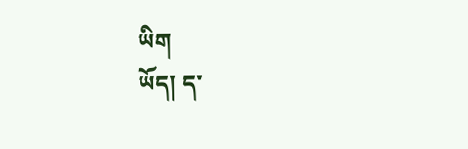ཡིག
ཡོད། ད་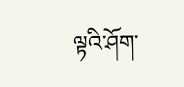ལྟའི་ཤོག་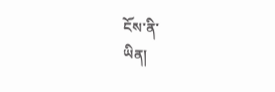ངོས་ནི་
ཡིན།